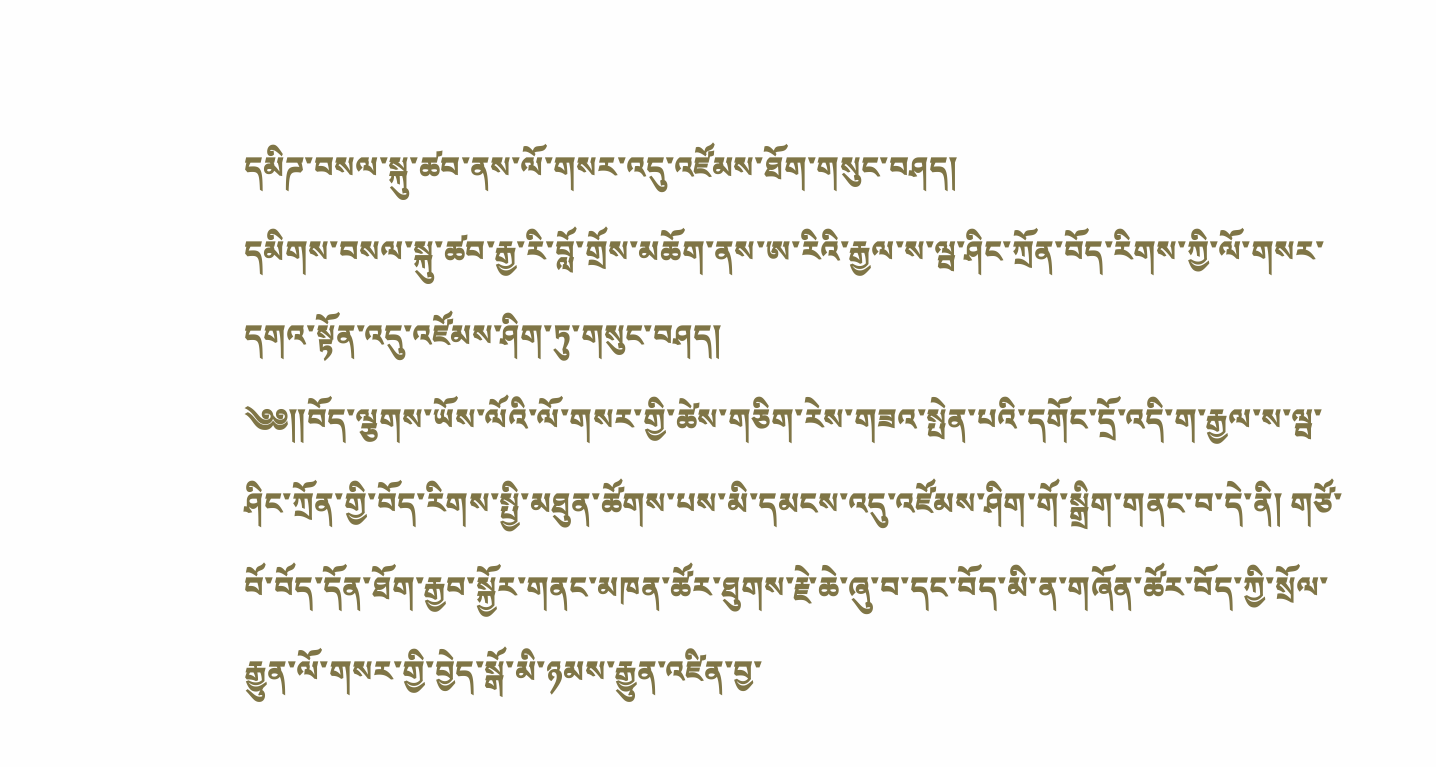དམིཌ་བསལ་སྐུ་ཚབ་ནས་ལོ་གསར་འདུ་འཛོམས་ཐོག་གསུང་བཤད།
དམིགས་བསལ་སྐུ་ཚབ་རྒྱ་རི་བློ་གྲོས་མཆོག་ནས་ཨ་རིའི་རྒྱལ་ས་ལྦ་ཤིང་ཀྲོན་བོད་རིགས་ཀྱི་ལོ་གསར་དགའ་སྟོན་འདུ་འཛོམས་ཤིག་ཏུ་གསུང་བཤད།
༄༅༎བོད་ལྕགས་ཡོས་ལོའི་ལོ་གསར་གྱི་ཚེས་གཅིག་རེས་གཟའ་སྤེན་པའི་དགོང་དྲོ་འདི་ག་རྒྱལ་ས་ལྦ་ཤིང་ཀྲོན་གྱི་བོད་རིགས་སྤྱི་མཐུན་ཚོགས་པས་མི་དམངས་འདུ་འཛོམས་ཤིག་གོ་སྒྲིག་གནང་བ་དེ་ནི། གཙོ་བོ་བོད་དོན་ཐོག་རྒྱབ་སྐྱོར་གནང་མཁན་ཚོར་ཐུགས་རྗེ་ཆེ་ཞུ་བ་དང་བོད་མི་ན་གཞོན་ཚོར་བོད་ཀྱི་སྲོལ་རྒྱུན་ལོ་གསར་གྱི་བྱེད་སྒོ་མི་ཉམས་རྒྱུན་འཛིན་བྱ་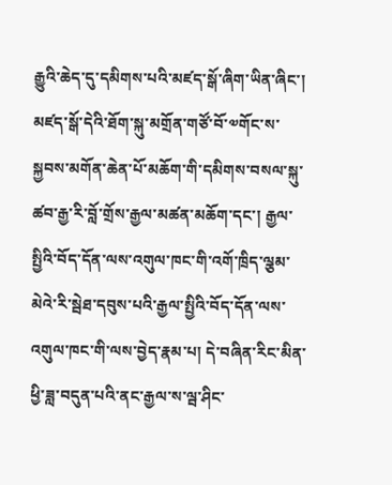རྒྱུའི་ཆེད་དུ་དམིགས་པའི་མཛད་སྒོ་ཞིག་ཡིན་ཞིང་། མཛད་སྒོ་དེའི་ཐོག་སྐུ་མགྲོན་གཙོ་བོ་༧གོང་ས་སྐྱབས་མགོན་ཆེན་པོ་མཆོག་གི་དམིགས་བསལ་སྐུ་ཚབ་རྒྱ་རི་བློ་གྲོས་རྒྱལ་མཚན་མཆོག་དང་། རྒྱལ་སྤྱིའི་བོད་དོན་ལས་འགུལ་ཁང་གི་འགོ་ཁྲིད་ལྕམ་མེའེ་རི་སྦེཐ་དབུས་པའི་རྒྱལ་སྤྱིའི་བོད་དོན་ལས་འགུལ་ཁང་གི་ལས་བྱེད་རྣམ་པ། དེ་བཞིན་རིང་མིན་ཕྱི་ཟླ་བདུན་པའི་ནང་རྒྱལ་ས་ལྦ་ཤིང་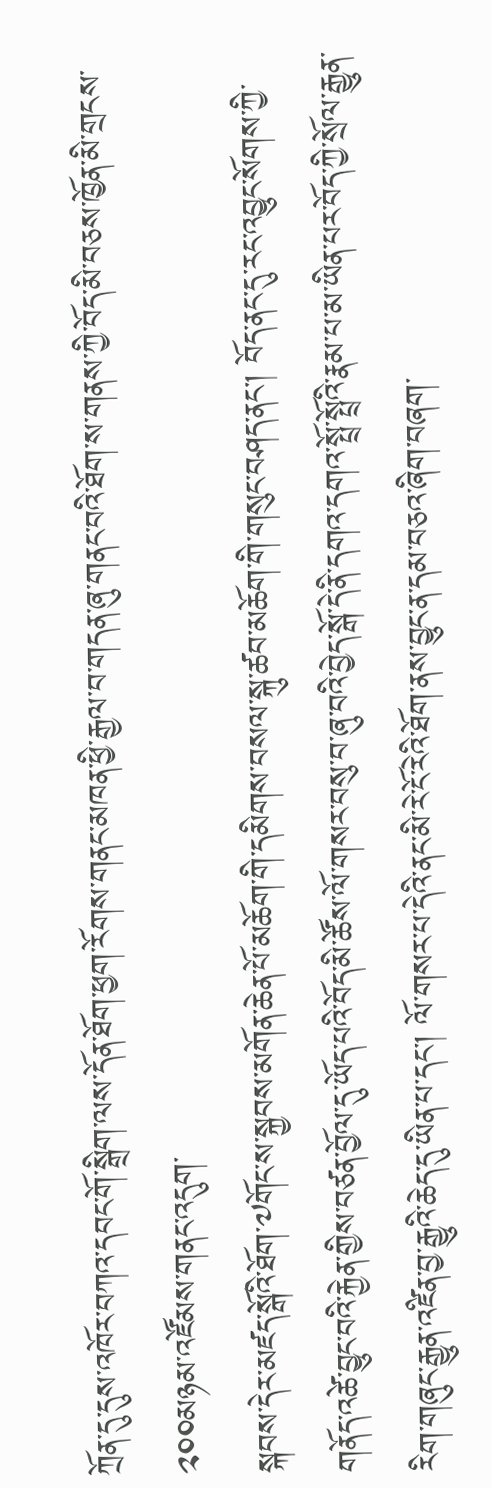ཀྲོན་དུ་དུས་འཁོར་བཀའ་དབང་གོ་སྒྲིག་ལས་དོན་ཐོག་ཕྱག་རོགས་གནང་མཁན་ཕྱི་རྒྱལ་བ་གདན་ཞུ་གནང་བའི་ཐོག་ས་གནས་ཀྱི་བོད་མི་བཅས་ཁྱོན་མི་གྲངས་༢༠༠མཉམ་འཛོམས་གནང་འདུག་
སྐབས་དེར་མཛད་སྒོའི་ཐོག་༧གོང་ས་སྐྱབས་མགོན་ཆེན་པོ་མཆོག་གི་དམིགས་བསལ་སྐུ་ཚབ་མཆོག་གི་གསུང་བཤད་ནང་། བོད་ནང་དུ་རང་འབྱུང་སོགས་ཀྱི་གནོད་འཚེ་བྱུང་བའི་རྐྱེན་གྱིས་བཙན་བྱོལ་དུ་ཡོད་པའི་བོད་མི་ཚོས་ལོ་གསར་བསུ་བ་ཞུ་བའི་བྱེད་སྒོ་དེ་ནི་དགའ་དགའ་སྤྲོ་སྤྲོའི་རྣམ་པ་མ་ཡིན་པར་བོད་ཀྱི་སྲོལ་རྒྱུན་རིག་གཞུང་རྒྱུན་འཛིན་བྱ་རྒྱུའི་ཆེད་དུ་ཡིན་པ་དང་། ལོ་གསར་པ་དེའི་ནང་མི་རེ་ངོ་རེའི་ཐོག་ནས་བྱུང་ན་དམ་བཅའ་ཞིག་བཞག་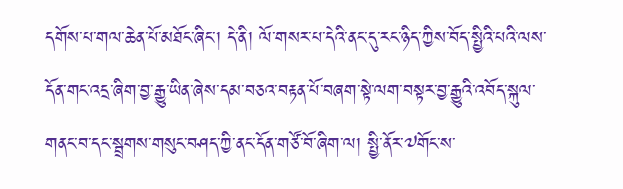དགོས་པ་གལ་ཆེན་པོ་མཐོང་ཞིང་། དེ་ནི། ལོ་གསར་པ་དེའི་ནང་དུ་རང་ཉིད་ཀྱིས་བོད་སྤྱིའི་པའི་ལས་དོན་གང་འདྲ་ཞིག་བྱ་རྒྱུ་ཡིན་ཞེས་དམ་བཅའ་བརྟན་པོ་བཞག་སྟེ་ལག་བསྟར་བྱ་རྒྱུའི་འབོད་སྐུལ་གནང་བ་དང་སྦྲགས་གསུང་བཤད་ཀྱི་ནང་དོན་གཙོ་བོ་ཞིག་ལ། སྤྱི་ནོར་༧གོང་ས་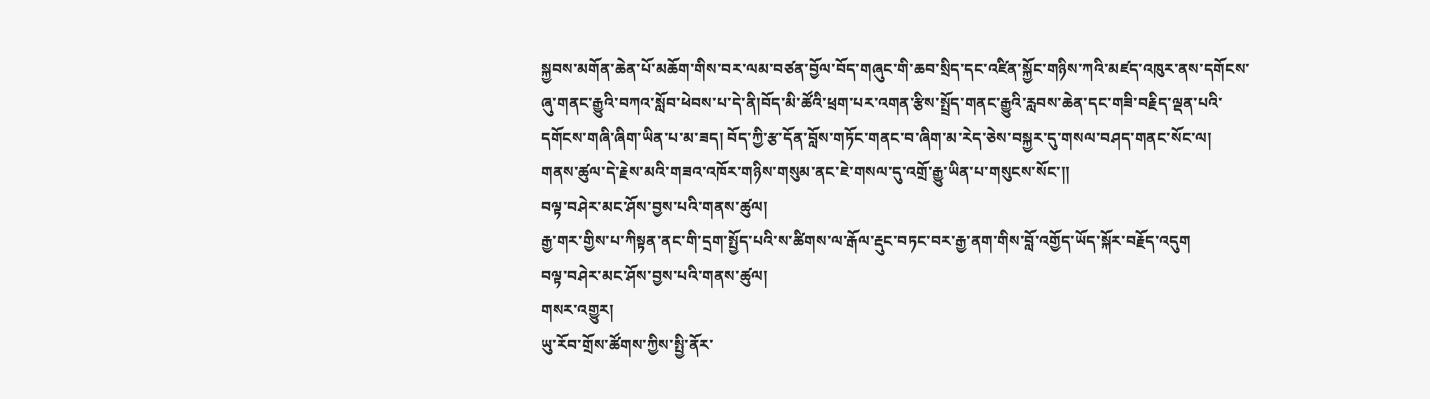སྐྱབས་མགོན་ཆེན་པོ་མཆོག་གིས་བར་ལམ་བཙན་བྱོལ་བོད་གཞུང་གི་ཆབ་སྲིད་དང་འཛིན་སྐྱོང་གཉིས་ཀའི་མཛད་འཁུར་ནས་དགོངས་ཞུ་གནང་རྒྱུའི་བཀའ་སློབ་ཕེབས་པ་དེ་ནི།བོད་མི་ཚོའི་ཕྲག་པར་འགན་རྩིས་སྤྲོད་གནང་རྒྱུའི་རླབས་ཆེན་དང་གཟི་བརྗིད་ལྡན་པའི་དགོངས་གཞི་ཞིག་ཡིན་པ་མ་ཟད། བོད་ཀྱི་རྩ་དོན་བློས་གཏོང་གནང་བ་ཞིག་མ་རེད་ཅེས་བསྐྱར་དུ་གསལ་བཤད་གནང་སོང་ལ། གནས་ཚུལ་དེ་རྗེས་མའི་གཟའ་འཁོར་གཉིས་གསུམ་ནང་ཇེ་གསལ་དུ་འགྲོ་རྒྱུ་ཡིན་པ་གསུངས་སོང་༎
བལྟ་བཤེར་མང་ཤོས་བྱས་པའི་གནས་ཚུལ།
རྒྱ་གར་གྱིས་པ་ཀིསྟན་ནང་གི་དྲག་སྤྱོད་པའི་ས་ཚིགས་ལ་རྒོལ་རྡུང་བཏང་བར་རྒྱ་ནག་གིས་བློ་འགྱོད་ཡོད་སྐོར་བརྗོད་འདུག
བལྟ་བཤེར་མང་ཤོས་བྱས་པའི་གནས་ཚུལ།
གསར་འགྱུར།
ཡུ་རོབ་གྲོས་ཚོགས་ཀྱིས་སྤྱི་ནོར་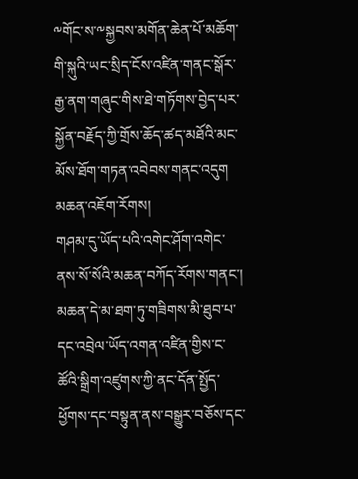༸གོང་ས་༸སྐྱབས་མགོན་ཆེན་པོ་མཆོག་གི་སྐུའི་ཡང་སྲིད་ངོས་འཛིན་གནང་སྒོར་རྒྱ་ནག་གཞུང་གིས་ཐེ་གཏོགས་བྱེད་པར་སྐྱོན་བརྗོད་ཀྱི་གྲོས་ཆོད་ཚད་མཐོའི་མང་མོས་ཐོག་གཏན་འབེབས་གནང་འདུག
མཆན་འཇོག་རོགས།
གཤམ་དུ་ཡོད་པའི་འགེང་ཤོག་འགེང་ནས་སོ་སོའི་མཆན་བཀོད་རོགས་གནང་། མཆན་དེ་མ་ཐག་ཏུ་གཟིགས་མི་ཐུབ་པ་དང་འབྲེལ་ཡོད་འགན་འཛིན་གྱིས་ང་ཚོའི་སྒྲིག་འཛུགས་ཀྱི་ནང་དོན་སྤྱོད་ཕྱོགས་དང་བསྟུན་ནས་བསྒྱུར་བཅོས་དང་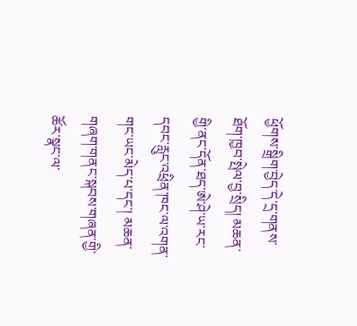ཕྱོགས་སྒྲིག་བྱེད་དེ་དྲ་གནས་ཐོག་ཁྱབ་སྤེལ་བྱ་སྲིད། མཆན་གྱི་ནང་དོན་ཐད་ཨེ་ཤེ་ཡ་རང་དབང་རླུང་འཕྲིན་ཁང་ལ་འགན་གང་ཡང་མེད་པ་དང་། མཆན་གཞག་གནང་སྐབས་གཞན་གྱི་ཚོར་སྣང་ལ་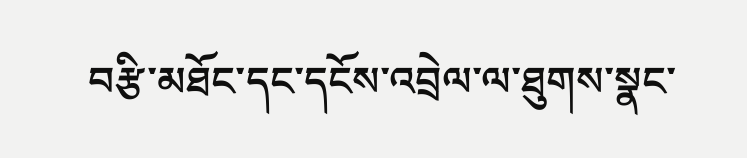བརྩི་མཐོང་དང་དངོས་འབྲེལ་ལ་ཐུགས་སྣང་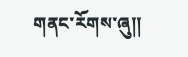གནང་རོགས་ཞུ༎